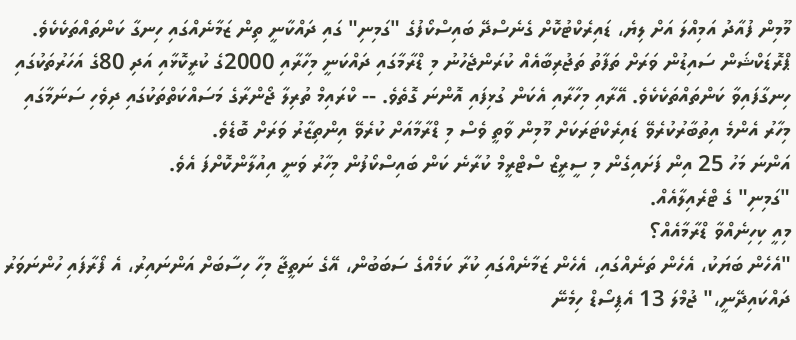މޫމިން ފުއާދު އަމިއްލަ އަށް ލިޔެ، ޑައިރެކްޓުކޮށް ގެނެސްދޭ ބައިސްކޯފުގެ "ގަމިނި" ގައި ދައްކާނީ ތިން ޒަމާނެއްގައި ހިނގާ ކަންތައްތަކެކެވެ. ޕްރޮޑަކްޝަން ސައިޑުން ވަރަށް ތަފާތު ތަޖުރިބާއެއް ކުރަންޖެހުނު މި ޑްރާމާގައި ދައްކަނީ މިހާރާއި 2000ގެ ކުރީކޮޅާއި އަދި 80ގެ އަހަރުތަކުގައި ހިނގާފައިވާ ކަންތައްތަކެކެވެ. އޭރާއި މިހާރާއި އެކަން ގުޅިފައި އޮންނަ ގޮތެވެ. -- ކްރައިމް ތުރިލާ ޖޯންރާގެ މަސައްކަތްތަކުގައި ދިވެހި ސަނަމާގައި މިހާރު އެންމެ އިތުބާރުކުރެވޭ ޑައިރެކްޓަރަކަށް މޫމިން ވާތީ ވެސް މި ޑްރާމާއަށް ކުރެވޭ އިންތިޒާރު ވަރަށް ބޮޑެވެ.
އަންނަ މަހު 25 އިން ފަށައިގެން މި ސީރީޒް ސްޓްރީމް ކުރާނެ ކަން ބައިސްކޯފުން މިހާރު ވަނީ އިއުލާންކޮށްފަ އެވެ.
"ގަމިނި" ގެ ޓްރެއިލާއެއް.
މިއީ ކިހިނެއްވާ ޑްރާމާއެއް؟
"އެހެން ބަޔަކު، އެހެން ތަނެއްގައި، އެހެން ޒަމާނެއްގައި ކުރާ ކަމެއްގެ ސަބަބުން، އޭގެ ނަތީޖާ މިހާ ހިސާބަށް އަންނައިރު، އެ ފޯރާފައި ހުންނަވަރު ދައްކައިދޭނީ،" ޖުމްލަ 13 އެޕިސޯޑް ހިމެނޭ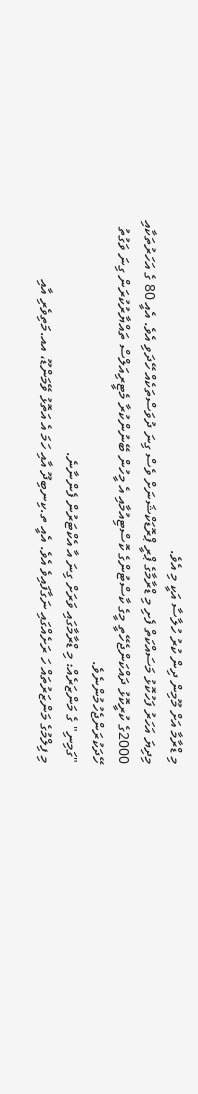މި ޑްރާމާ އަށް މޫމިން ދިން ކުރު ހުލާސާ އަކީ މި އެވެ.
މިދިޔަ އަހަރު ފަހުކޮޅު މަސައްކަތް ފެށި މި ޑްރާމާގެ ޕްރީ ޕްރޮޑަކްޝަނަށް ވެސް ގިނަ ދުވަސްތަކެއް ހޭދަވި އެވެ. އެއީ 80 ގެ އަހަރުތަކާއި 2000ގެ ކުރީކޮޅު ދައްކަންޖެހޭތީ މީގެ ކާސްޓުންގެ ކޮސްޓިއުމާއި އެ މީހުން ބޭނުންކުރާ މެޓީރިއަލްސް ތައްޔާރުކުރަން ގިނަ ވަގުތު ހޭދަކުރަންޖެހުމުންނެވެ.
"ގަމިނި" ގެ މަންޒަރެއް: މި ޑްރާމާގައި ވަރަށް ގިނަ އާ އެކްޓަރުން ފެންނާނެ.
މި ފިލްމުގެ މަންޒަރުތައް ހަ ރަށެއްގައި ނަގާފައިވެ އެވެ. އެއީ ތ.ކިނބިދޫ އާއި ހަމަ އެ އަތޮޅު ވޭމަންޑޫ، އއ.މަތިވެރި އާއި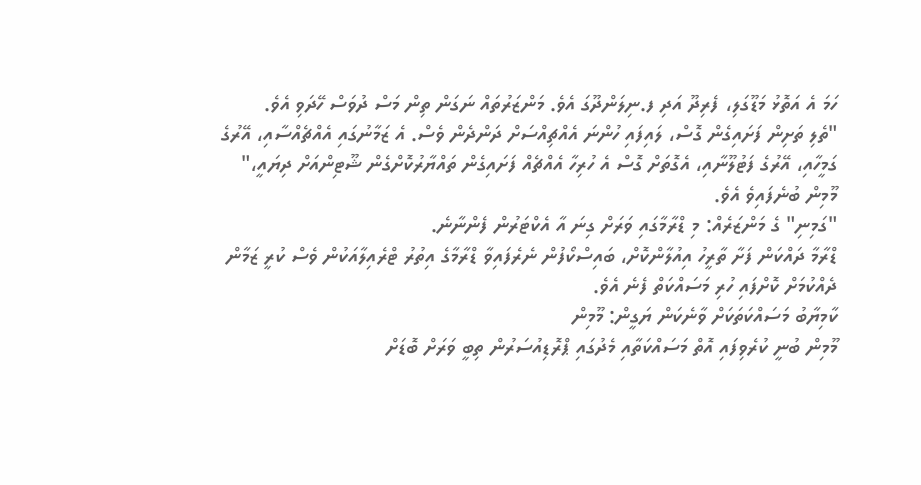ހަމަ އެ އަތޮޅު މަޑޫގަލި، ފެރިދޫ އަދި ފ.ނިލަންދޫގަ އެވެ. މަންޒަރުތައް ނަގަން ތިން މަސް ދުވަސް ހޭދަވި އެވެ.
"ތެލި ތަށިން ފަށައިގެން ގޮސް، ލައިފައި ހުންނަ އެއްޗިއްސަށް ދަންދެން ވެސް. އެ ޒަމާނުގައި އެއްޗެއްސާއި، އޭރުގެ ގަމީހާއި، އޭރުގެ ފަޓުލޫނާއި، އެގޮތަށް ގޮސް އެ ހުރިހާ އެއްޗެއް ފަށައިގެން ތައްޔާރުކޮށްގެން ޝޫޓިންއަށް ދިޔައީ،" މޫމިން ބުނެފައިވެ އެވެ.
"ގަމިނި" ގެ މަންޒަރެއް: މި ޑްރާމާގައި ވަރަށް ގިނަ އާ އެކްޓަރުން ފެންނާނެ.
ޑްރާމާ ދައްކަން ފަށާ ތާރީހު އިއުލާންކޮށް، ބައިސްކޯފުން ނެރެފައިވާ ޑްރާމާގެ އިތުރު ޓްރެއިލާއަކުން ވެސް ކުރީ ޒަމާން ދެއްކުމަށް ކޮށްފައި ހުރި މަސައްކަތް ފެނެ އެވެ.
ކާމިޔާބު މަސައްކަތަކަށް ވާނެކަން ޔަގީން: މޫމިން
މޫމިން ބުނީ ކުރެވިފައި އޮތް މަސައްކަތާއި މެދުގައި ޕްރޮޑިއުސަރުން ތިބީ ވަރަށް ބޮޑަށް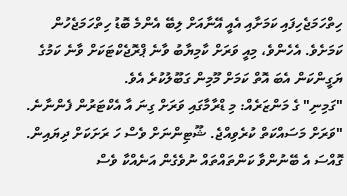ހިތްހަމަޖެހިފައި ކަމަށާއި އެއީ އޭނާއަށް ލިބޭ އެންމެ ބޮޑު ހިތްހަމަޖެހުން ކަމަށެވެ. އެހެންވެ، މިއީ ވަރަށް ކާމިޔާބު ވާނެ ޕްރޮޖެކްޓަކަށް ވާނެ ކަމުގެ ޔަގީންކަން އެބަ އޮތް ކަމަށް މޫމިން ގަބޫލުކުރެ އެވެ.
"ގަމިނި" ގެ މަންޒަރެއް: މި ޑްރާމާގައި ވަރަށް ގިނަ އާ އެކްޓަރުން ފެންނާނެ.
"ވަރަށް މަސައްކަތް ކުރެވިއްޖެ. ޝޫޓިންނަށް ވެސް ހަ ރަށަކަށް ދިޔައިން. ގޮއްސަ އެ ބޭނުންވާ ކަންތައްތައް ނުވެގެން އަނެއްކާ ވެސް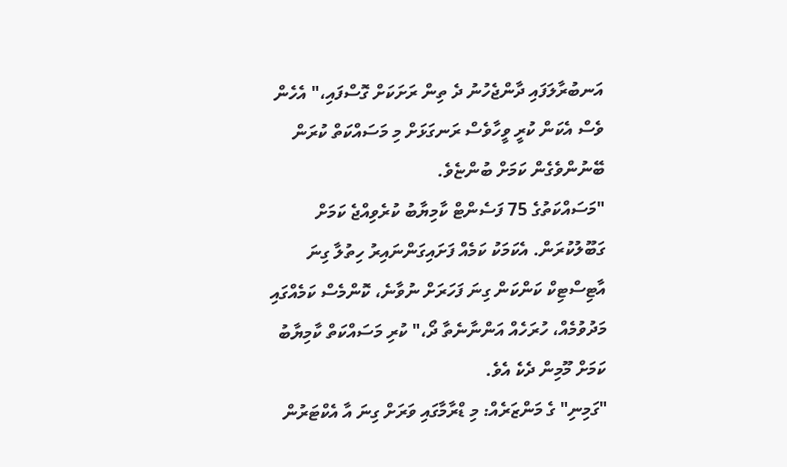އަނބުރާލަފައި ދާންޖެހުނު ދެ ތިން ރަށަކަށް ގޮސްފައި،" އެހެން ވެސް އެކަން ކުރީ ވީހާވެސް ރަނގަޅަށް މި މަސައްކަތް ކުރަން ބޭނުންވެގެން ކަމަށް ބުންޏެވެ.
"މަސައްކަތުގެ 75 ފަސެންޓް ކާމިޔާބު ކުރެވިއްޖެ ކަމަށް ގަބޫލުކުރަން. އެކަމަކު ކަމެއް ފަށައިގަންނައިރު ހިތުލާ ގިނަ އާޓިސްޓިކް ކަންކަން ގިނަ ފަހަރަށް ނުވާނެ، ކޮންމެސް ކަމެއްގައި މަދުވުމެއް، ހުރަހެއް އަންނާނެތާ ދޯ،" ކުރި މަސައްކަތް ކާމިޔާބު ކަމަށް މޫމިން ދެކެ އެވެ.
"ގަމިނި" ގެ މަންޒަރެއް: މި ޑްރާމާގައި ވަރަށް ގިނަ އާ އެކްޓަރުން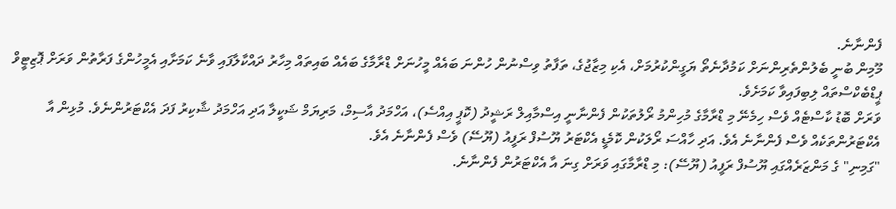ފެންނާނެ.
މޫމިން ބުނީ ބެލުންތެރިންނަށް ކަމުދާނެތޯ ޔަގީންކުރުމަށް، އެކި މިޒާޖުގެ، ތަފާތު ވިސްނުން ހުންނަ ބައެއް މީހުނަށް ޑްރާމާގެ ބައެއް ބައިތައް މިހާރު ދައްކާލާފައި ވާނެ ކަމަށާއި އެމީހުންގެ ފަރާތުން ވަރަށް ޕޮޒިޓީވް ޕީޑްބެކްސްތައް ލިބިފައިވާ ކަމަށެވެ.
ވަރަށް ބޮޑު ކާސްޓެއް ވެސް ހިމެނޭ މި ޑްރާމާގެ މުހިންމު ރޯލުތަކުން ފެންނާނީ އިސްމާއިލް ރަޝީދު (ކޮޕީ އިއްސެ)، އަހްމަދު އާސިމް، މަރިޔަމް ޝަކީލާ އަދި އަހްމަދު ޝާކިރު ފަދަ އެކްޓަރުންނެވެ. މުޅިން އާ އެކްޓަރުންތަކެއް ވެސް ފެންނާނެ އެވެ. އަދި ހާއްސަ ރޯލަކުން ކޮމެޑީ އެކްޓަރު ޔޫސުފް ރަފީއު (ޔޫސޭ) ވެސް ފެންނާނެ އެވެ.
"ގަމިނި" ގެ މަންޒަރެއްގައި ޔޫސުފް ރަފީއު (ޔޫސޭ): މި ޑްރާމާގައި ވަރަށް ގިނަ އާ އެކްޓަރުން ފެންނާނެ.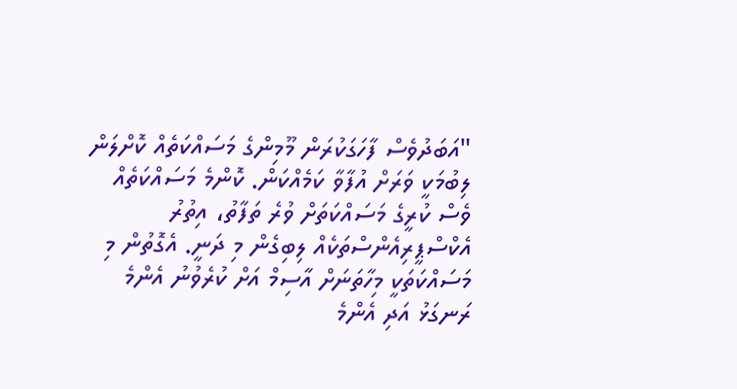"އަބަދުވެސް ފާހަގަކުރަން މޫމިންގެ މަސައްކަތެއް ކޮށްލަން ލިބުމަކީ ވަރަށް އުފާވާ ކަމެއްކަން. ކޮންމެ މަސައްކަތެއް ވެސް ކުރީގެ މަސައްކަތަށް ވުރެ ތަފާތު، އިތުރު އެކްސްޕީރިއެންސްތަކެއް ލިބިގެން މި ދަނީ. އެގޮތުން މި މަސައްކަތަކީ މިހާތަނަށް އާސިމް އަށް ކުރެވުނު އެންމެ ރަނގަޅު އަދި އެންމެ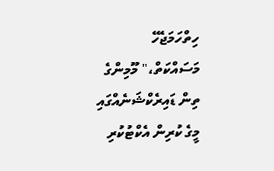ހިތްހަމަޖެހޭ މަސައްކަތް،" މޫމިންގެ ތިން ޑައިރެކްޝަނެއްގައި މީގެ ކުރިން އެކްޓުކުރި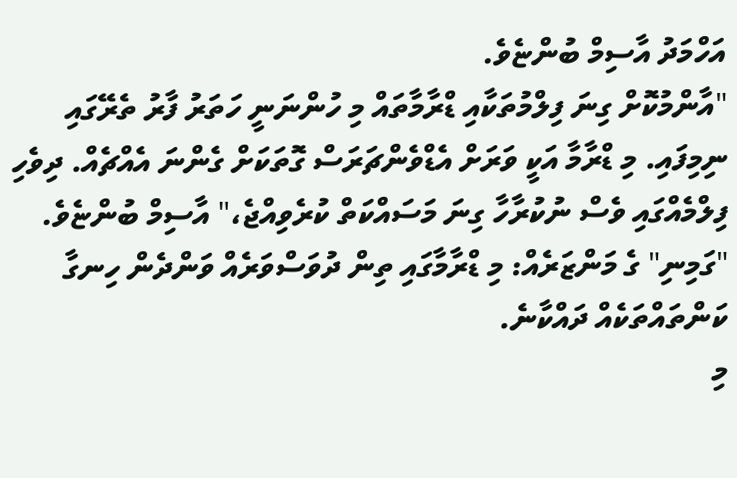އަހްމަދު އާސިމް ބުންޏެވެ.
"އާންމުކޮށް ގިނަ ފިލްމުތަކާއި ޑްރާމާތައް މި ހުންނަނީ ހަތަރު ފާރު ތެރޭގައި ނިމިފައި. މި ޑްރާމާ އަކީ ވަރަށް އެޑްވެންޗަރަސް ގޮތަކަށް ގެންނަ އެއްޗެއް. ދިވެހި ފިލްމެއްގައި ވެސް ނުކުރާހާ ގިނަ މަސައްކަތް ކުރެވިއްޖެ،" އާސިމް ބުންޏެވެ.
"ގަމިނި" ގެ މަންޒަރެއް: މި ޑްރާމާގައި ތިން ދުވަސްވަރެއް ވަންދެން ހިނގާ ކަންތައްތަކެއް ދައްކާނެ.
މި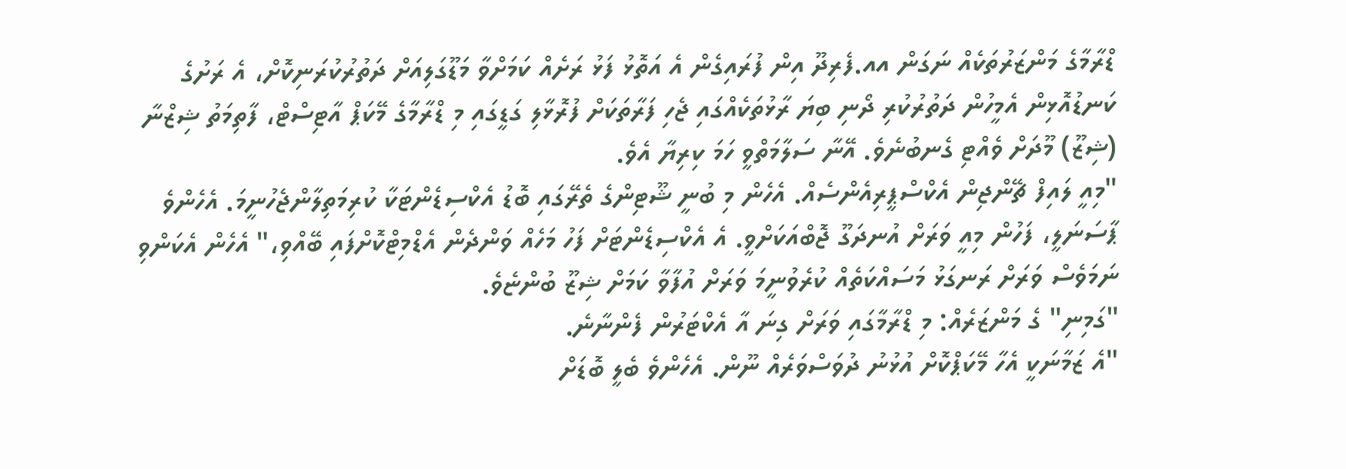ޑްރާމާގެ މަންޒަރުތަކެއް ނަގަން އއ.ފެރިދޫ އިން ފުރައިގެން އެ އަތޮޅު ފަޅު ރަށެއް ކަމަށްވާ މަޑޫގަލިއަށް ދަތުރުކުރަނިކޮށް، އެ ރަށުގެ ކަނޑުއޮޅިން އެމީހުން ދަތުރުކުރި ދޯނި ބިޔަ ރާޅުތަކެއްގައި ޖެހި ފަރާތަކަށް ފުރޮޅާލި ގަޑީގައި މި ޑްރާމާގެ މޭކަޕް އާޓިސްޓް، ފާތިމަތު ޝިޒްނާ (ޝިޒޫ) މޫދަށް ވެއްޓި ގެނބުނެވެ. އޭނާ ސަލާމަތްވީ ހަމަ ކިރިޔާ އެވެ.
"މިއީ ލައިފް ޗޭންޖިން އެކްސްޕީރިއެންސެއް. އެހެން މި ބުނީ ޝޫޓިންގެ ތެރޭގައި ބޮޑު އެކްސިޑެންޓަކާ ކުރިމަތިލާންޖެހުނީމަ. އެހެންވެ ޕާސަނަލީ، ފަހުން މިއީ ވަރަށް އުނދަގޫ ޖޮބްއަކަށްވީ. އެ އެކްސިޑެންޓަށް ފަހު މަހެއް ވަންދެން އެޑްމިޓްކޮށްފައި ބޭއްވި،" އެހެން އެކަންވި ނަމަވެސް ވަރަށް ރަނގަޅު މަސައްކަތެއް ކުރެވުނީމަ ވަރަށް އުފާވާ ކަމަށް ޝިޒޫ ބުންޏެވެ.
"ގަމިނި" ގެ މަންޒަރެއް: މި ޑްރާމާގައި ވަރަށް ގިނަ އާ އެކްޓަރުން ފެންނާނެ.
"އެ ޒަމާނަކީ އެހާ މޭކަޕްކޮށް އުޅުނު ދުވަސްވަރެއް ނޫން. އެހެންވެ ބެލީ ބޮޑަށް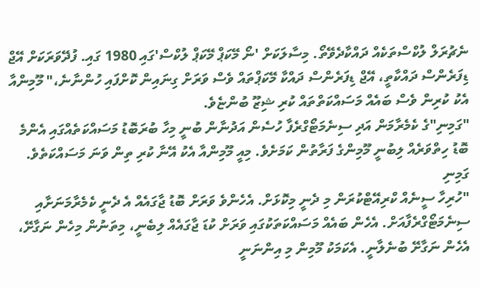ނެޗުރަލް ލުކްސްތަކެއް ދައްކާދެވޭތޯ. މިސާލަކަށް 'ނޯ މޭކަޕް މޭކަޕް ލުކްސް'ގައި 1980 ގައި. ފުދޭވަރަކަށް އޭޖް ޑިފަރެންސް ދައްކާތީ، އޭޖް ޑިފަރެންސް ދައްކާ މޭކަޕްތައް ވެސް ވަރަށް ގިނައިން ކޮށްފައި ހުންނާނެ،" މޫމިންއާ އެކު ކުރިން ވެސް ބައެއް މަސައްކަތްތައް ކުރި ޝިޒޫ ބުންޏެވެ.
"ގަމިނި"ގެ ކެމެރާމަން އަދި ސިނެމަޓޯގްރެފާ ހުސެން އަދުނާން ބުނީ މިހާ ބުރަބޮޑު މަސައްކަތެއްގައި އެންމެ ބޮޑު ހިތްވަރެއް ލިބުނީ މޫމިންގެ ފަރާތުން ކަމަށެވެ. މިއީ މޫމިންއާ އެކު އޭނާ ކުރި ތިން ވަނަ މަސައްކަތެވެ.
ގަމިނި
"ހުރިހާ ސީނެއް ކްރިއޭޓްކުރަން މި ދެނީ މިކޮޅަށް. އެހެންވެ ވަރަށް ބޮޑު ޖާގައެއް އެ ދެނީ ކެމެރާމަނަށާއި ސިނެމަޓޯގްރެފާއަށް. އެހެން ބައެއް މަސައްކަތަކުގައި ވަރަށް ކުޑަ ޖާގައެއް ލިބެނީ، މިތަނުން މިހެން ނަގާށޭ، އެހެން ނަގާށޭ ބުނެލާނީ. އެކަމަކު މޫމިން މި އިންނަނީ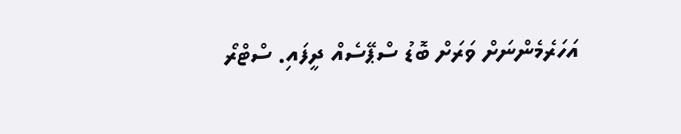އަހަރެމެންނަށް ވަރަށް ބޮޑު ސްޕޭސެއް ދީފައި. ސްޓްރޯ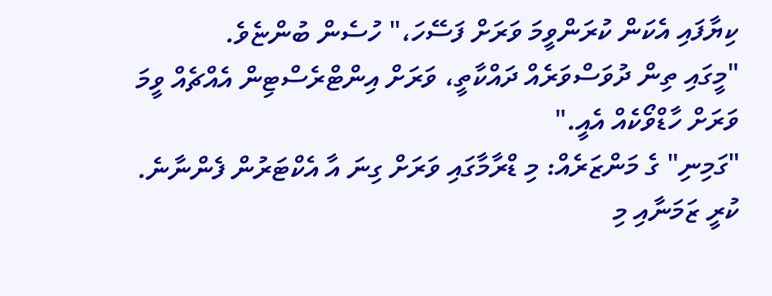ކިޔާފައި އެކަން ކުރަންވީމަ ވަރަށް ފަސޭހަ،" ހުސެން ބުންޏެވެ.
"މީގައި ތިން ދުވަސްވަރެއް ދައްކާތީ، ވަރަށް އިންޓްރެސްޓިން އެއްޗެއް ވީމަ ވަރަށް ހާޑްވޯކެއް އެއީ."
"ގަމިނި" ގެ މަންޒަރެއް: މި ޑްރާމާގައި ވަރަށް ގިނަ އާ އެކްޓަރުން ފެންނާނެ.
ކުރީ ޒަމަނާއި މި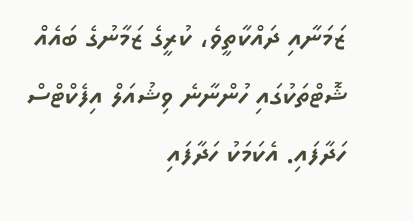ޒަމަނާއި ދައްކާތީވެ، ކުރީގެ ޒަމާނުގެ ބައެއް ޝޮޓްތަކުގައި ހުންނާނެ ވިޝުއަލް އިފެކްޓްސް ހަދާފައި. އެކަމަކު ހަދާފައި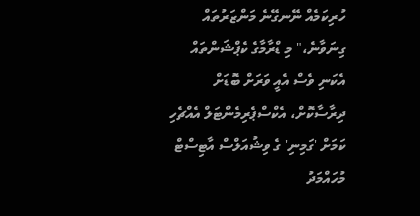ހުރިކަމެއް ނޭނގޭނެ މަންޒަރުތައް ގިނަވާނެ،" މި ޑްރާމާގެ ކެޕްޝަންތައް އެކަނި ވެސް އެއީ ވަރަށް ބޮޑަށް ދިރާސާކޮށް، އެކްސްޕެރިމެންޓަލް އެއްޗެހި ކަމަށް 'ގަމިނި' ގެ ވިޝުއަލްސް އާޓިސްޓް މުހައްމަދު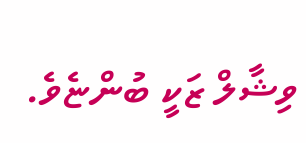ވިޝާލް ޒަކީ ބުންޏެވެ.